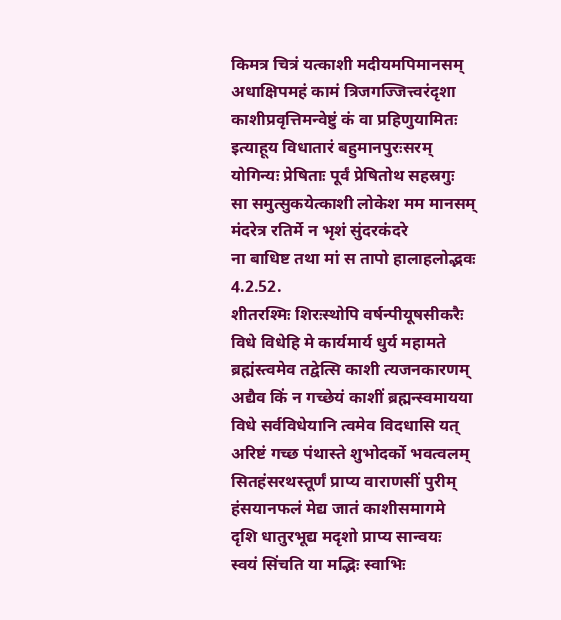किमत्र चित्रं यत्काशी मदीयमपिमानसम्
अधाक्षिपमहं कामं त्रिजगज्जित्त्वरंदृशा
काशीप्रवृत्तिमन्वेष्टुं कं वा प्रहिणुयामितः
इत्याहूय विधातारं बहुमानपुरःसरम्
योगिन्यः प्रेषिताः पूर्वं प्रेषितोथ सहस्रगुः
सा समुत्सुकयेत्काशी लोकेश मम मानसम्
मंदरेत्र रतिर्मे न भृशं सुंदरकंदरे
ना बाधिष्ट तथा मां स तापो हालाहलोद्भवः 4.2.52.
शीतरश्मिः शिरःस्थोपि वर्षन्पीयूषसीकरैः
विधे विधेहि मे कार्यमार्य धुर्य महामते
ब्रह्मंस्त्वमेव तद्वेत्सि काशी त्यजनकारणम्
अद्यैव किं न गच्छेयं काशीं ब्रह्मन्स्वमायया
विधे सर्वविधेयानि त्वमेव विदधासि यत्
अरिष्टं गच्छ पंथास्ते शुभोदर्को भवत्वलम्
सितहंसरथस्तूर्णं प्राप्य वाराणसीं पुरीम्
हंसयानफलं मेद्य जातं काशीसमागमे
दृशि धातुरभूद्य मदृशो प्राप्य सान्वयः
स्वयं सिंचति या मद्भिः स्वाभिः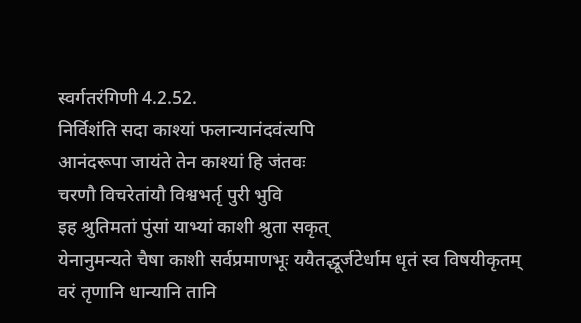स्वर्गतरंगिणी 4.2.52.
निर्विशंति सदा काश्यां फलान्यानंदवंत्यपि
आनंदरूपा जायंते तेन काश्यां हि जंतवः
चरणौ विचरेतांयौ विश्वभर्तृ पुरी भुवि
इह श्रुतिमतां पुंसां याभ्यां काशी श्रुता सकृत्
येनानुमन्यते चैषा काशी सर्वप्रमाणभूः ययैतद्धूर्जटेर्धाम धृतं स्व विषयीकृतम्
वरं तृणानि धान्यानि तानि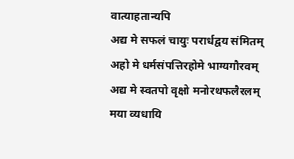वात्याहतान्यपि
अद्य मे सफलं चायुः परार्धद्वय संमितम्
अहो मे धर्मसंपत्तिरहोमे भाग्यगौरवम्
अद्य मे स्वतपो वृक्षो मनोरथफलैरलम्
मया व्यधायि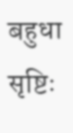बहुधा सृष्टिः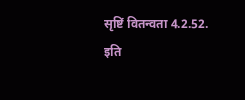सृष्टिं वितन्वता 4.2.52.
इति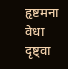हृष्टमना वेधा दृष्ट्वा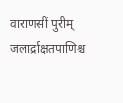वाराणसीं पुरीम्
जलार्द्राक्षतपाणिश्च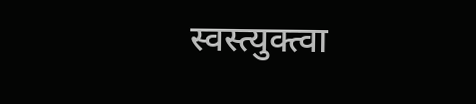स्वस्त्युक्त्वा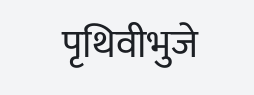पृथिवीभुजे